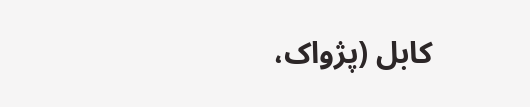کابل (پژواک،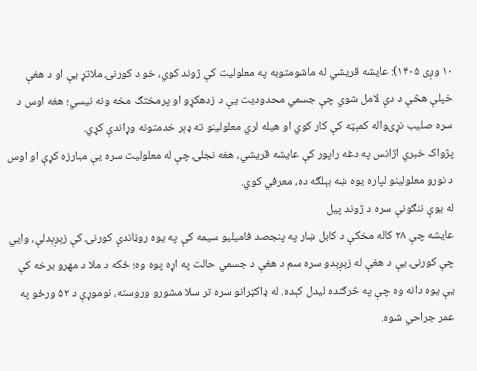۱۰ وږی ۱۴۰۵): عایشه قریشي له ماشومتوبه په معلولیت کې ژوند کوي، خو د کورنۍ ملاتړ یې او د هغې خپلې هڅې د دې لامل شوي چې جسمي محدودیت یې د زدهکړو او پرمختګ مخه ونه نیسي؛ هغه اوس د سره صلیب نړۍواله کمېټه کې کار کوي او هیله لري معلولینو ته ډېر خدمتونه وړاندې کړي.
پژواک خبري اژانس په دغه راپور کې عایشه قریشي، هغه نجلۍ چې له معلولیت سره یې مبارزه کړې او اوس د نورو معلولینو لپاره یوه ښه بېلګه ده، معرفي کوي.
له یوې ننګونې سره د ژوند پیل
عایشه چې ۲۸ کاله مخکې د کابل ښار په پنجصد فامیلیو سیمه کې په یوه روڼاندې کورنۍ کې زېږېدلې، وايي چې کورنۍ یې د هغې له زېږېدو سره سم د هغې د جسمي حالت په اړه پوه وه؛ ځکه د ملا د مهرو برخه کې یې یوه دانه وه چې په څرګنده لیدل کېده. له ډاکټرانو سره تر سلا مشورو وروسته، نوموړې د ۵۲ ورځو په عمر جراحي شوه.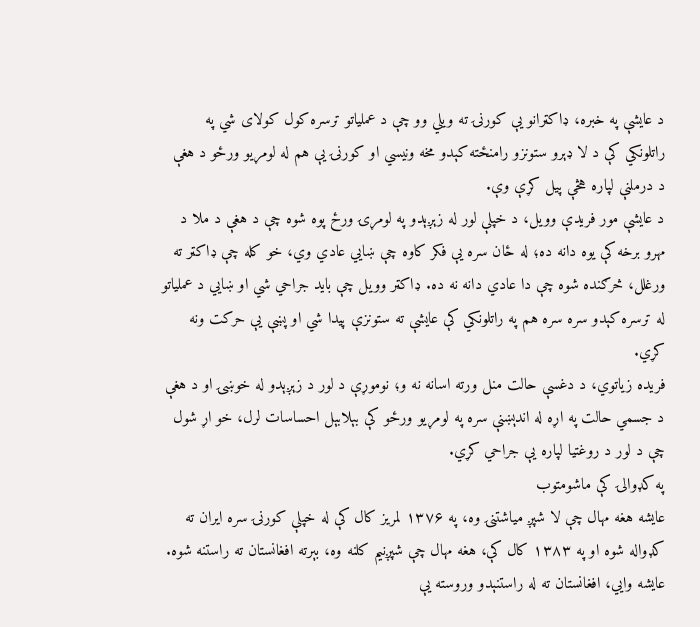د عایشې په خبره، ډاکټرانو یې کورنۍ ته ویلي وو چې د عملیاتو ترسره کول کولای شي په راتلونکي کې د لا ډېرو ستونزو رامنځته کېدو مخه ونیسي او کورنۍ یې هم له لومړیو ورځو د هغې د درملنې لپاره هڅې پیل کړې وې.
د عایشې مور فریدې وویل، د خپلې لور له زېږېدو په لومړۍ ورځ پوه شوه چې د هغې د ملا د مهرو برخه کې یوه دانه ده؛ له ځان سره یې فکر کاوه چې ښايي عادي وي، خو کله چې ډاکټر ته ورغلل، څرګنده شوه چې دا عادي دانه نه ده. ډاکټر وویل چې باید جراحي شي او ښايي د عملیاتو له ترسره کېدو سره سره هم په راتلونکي کې عایشې ته ستونزې پیدا شي او پښې یې حرکت ونه کړي.
فریده زیاتوي، د دغسې حالت منل ورته اسانه نه و؛ نوموړې د لور د زېږېدو له خوښۍ او د هغې د جسمي حالت په اړه له اندېښنې سره په لومړیو ورځو کې بېلابېل احساسات لرل، خو اړ شول چې د لور د روغتیا لپاره یې جراحي کړي.
په کډوالۍ کې ماشومتوب
عایشه هغه مهال چې لا شپږ میاشتنۍ وه، په ۱۳۷۶ لمریز کال کې له خپلې کورنۍ سره ایران ته کډواله شوه او په ۱۳۸۳ کال کې، هغه مهال چې شپږنیم کلنه وه، بېرته افغانستان ته راستنه شوه.
عایشه وايي، افغانستان ته له راستنېدو وروسته یې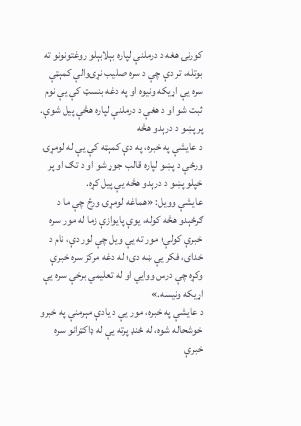کورنۍ هغه د درملنې لپاره بېلابېلو روغتونونو ته بوتله، تر دې چې د سره صلیب نړۍوالې کمېټې سره یې اړیکه ونیوه او په دغه بنسټ کې یې نوم ثبت شو او د هغې د درملنې لپاره هڅې پیل شوې.
پر پښو د درېدو هڅه
د عایشې په خبره، په دې کمېټه کې یې له لومړۍ ورځې د پښو لپاره قالب جوړ شو او د تګ او پر خپلو پښو د درېدو هڅه یې پیل کړه.
عایشې وویل: «هماغه لومړۍ ورځ چې ما د ګرځېدو هڅه کوله، یوې پایوازې زما له مور سره خبرې کولې؛ مور ته یې ویل چې لور دې، نام د خدای، فکر یې ښه دی؛ له دغه مرکز سره خبرې وکړه چې درس ووایي او له تعلیمي برخې سره یې اړیکه ونیسه.»
د عایشې په خبره، مور یې د یادې مېرمنې په خبرو خوشحاله شوه، له ځنډ پرته یې له ډاکټرانو سره خبرې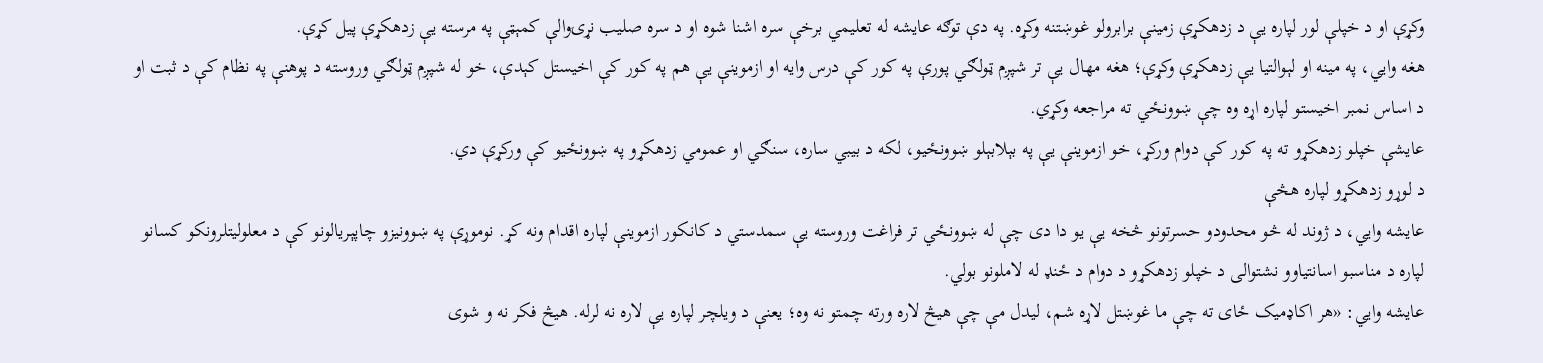وکړې او د خپلې لور لپاره یې د زدهکړې زمینې برابرولو غوښتنه وکړه. په دې توګه عایشه له تعلیمي برخې سره اشنا شوه او د سره صلیب نړۍوالې کمېټې په مرسته یې زدهکړې پیل کړې.
هغه وايي، په مینه او لېوالتیا یې زدهکړې وکړې؛ هغه مهال یې تر شپږم ټولګي پورې په کور کې درس وایه او ازموینې یې هم په کور کې اخیستل کېدې، خو له شپږم ټولګي وروسته د پوهنې په نظام کې د ثبت او د اساس نمبر اخیستو لپاره اړه وه چې ښوونځي ته مراجعه وکړي.
عایشې خپلو زدهکړو ته په کور کې دوام ورکړ، خو ازموینې یې په بېلابېلو ښوونځیو، لکه د بيبي ساره، سنګي او عمومي زدهکړو په ښوونځیو کې ورکړې دي.
د لوړو زدهکړو لپاره هڅې
عایشه وايي، د ژوند له څو محدودو حسرتونو څخه یې یو دا دی چې له ښوونځي تر فراغت وروسته یې سمدستي د کانکور ازموینې لپاره اقدام ونه کړ. نوموړې په ښوونیزو چاپېریالونو کې د معلولیتلرونکو کسانو لپاره د مناسبو اسانتیاوو نشتوالی د خپلو زدهکړو د دوام د ځنډ له لاملونو بولي.
عایشه وايي: «هر اکاډمیک ځای ته چې ما غوښتل لاړه شم، لیدل مې چې هیڅ لاره ورته چمتو نه وه؛ یعنې د ویلچر لپاره یې لاره نه لرله. هيڅ فکر نه و شوی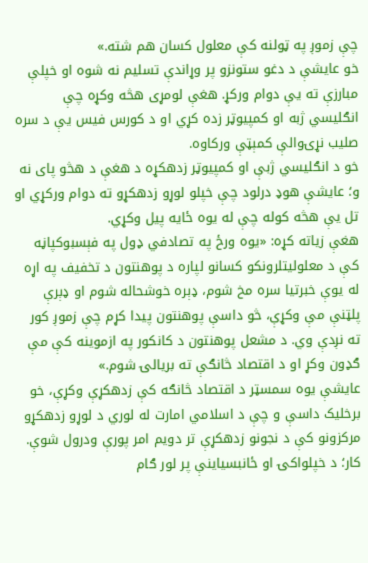چې زموږ په ټولنه کې معلول کسان هم شته.»
خو عایشې د دغو ستونزو پر وړاندې تسلیم نه شوه او خپلې مبارزې ته یې دوام ورکړ. هغې لومړی هڅه وکړه چې انګلیسي ژبه او کمپیوټر زده کړي او د کورس فیس یې د سره صلیب نړۍوالې کمېټې ورکاوه.
خو د انګلیسي ژبې او کمپیوټر زدهکړه د هغې د هڅو پای نه و؛ عایشې هوډ درلود چې خپلو لوړو زدهکړو ته دوام ورکړي او تل یې هڅه کوله چې له یوه ځایه پیل وکړي.
هغې زیاته کړه: «یوه ورځ په تصادفي ډول په فېسبوکپاڼه کې د معلولیتلرونکو کسانو لپاره د پوهنتون د تخفیف په اړه له یوې خبرتیا سره مخ شوم، ډېره خوشحاله شوم او ډېرې پلټنې مې وکړې، څو داسې پوهنتون پیدا کړم چې زموږ کور ته نږدې وي. د مشعل پوهنتون د کانکور په ازموینه کې مې ګډون وکړ او د اقتصاد څانګې ته بریالۍ شوم.»
عایشې یوه سمسټر د اقتصاد څانګه کې زدهکړې وکړې، خو برخلیک داسې و چې د اسلامي امارت له لوري د لوړو زدهکړو مرکزونو کې د نجونو زدهکړې تر دویم امر پورې ودرول شوې.
کار؛ د خپلواکۍ او ځانبسیاینې پر لور ګام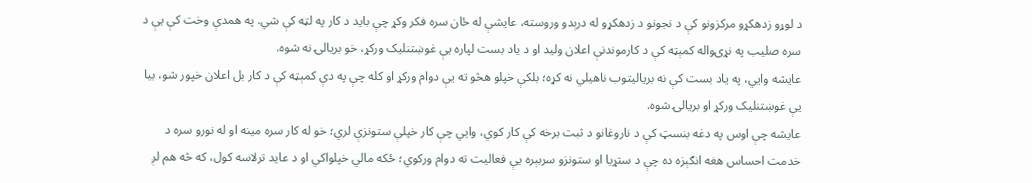د لوړو زدهکړو مرکزونو کې د نجونو د زدهکړو له درېدو وروسته، عایشې له ځان سره فکر وکړ چې باید د کار په لټه کې شي. په همدې وخت کې یې د سره صلیب په نړۍواله کمېټه کې د کارموندنې اعلان ولید او د یاد بست لپاره یې غوښتنلیک ورکړ، خو بریالۍ نه شوه.
عایشه وايي، په یاد بست کې نه بریالیتوب ناهیلي نه کړه؛ بلکې خپلو هڅو ته یې دوام ورکړ او کله چې په دې کمېټه کې د کار بل اعلان خپور شو، بیا یې غوښتنلیک ورکړ او بریالۍ شوه.
عایشه چې اوس په دغه بنسټ کې د ناروغانو د ثبت برخه کې کار کوي، وايي چې کار خپلې ستونزې لري؛ خو له کار سره مینه او له نورو سره د خدمت احساس هغه انګېزه ده چې د ستړیا او ستونزو سربېره یې فعالیت ته دوام ورکوي؛ ځکه مالي خپلواکي او د عاید ترلاسه کول، که څه هم لږ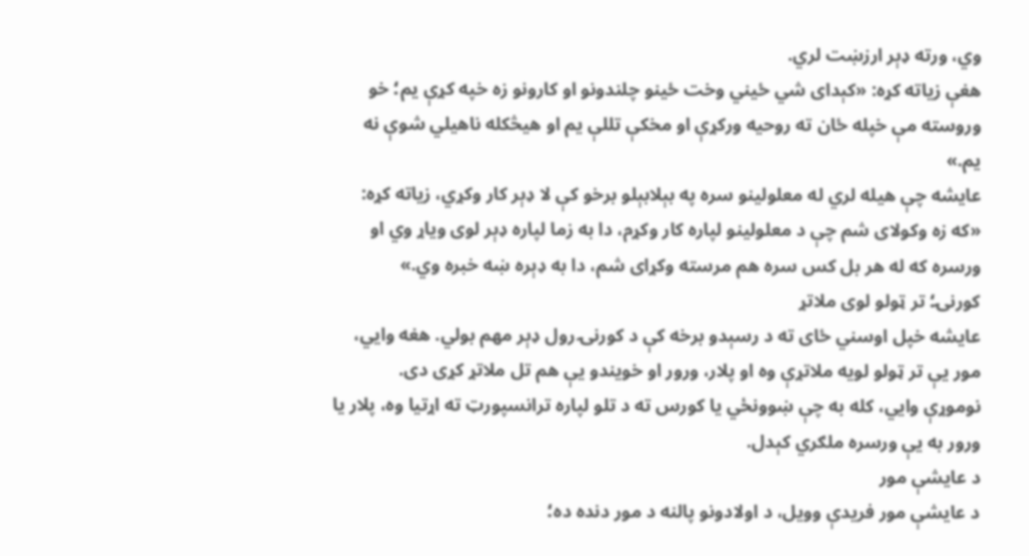وي، ورته ډېر ارزښت لري.
هغې زیاته کړه: «کېدای شي ځیني وخت ځینو چلندونو او کارونو زه خپه کړې یم؛ خو وروسته مې خپله ځان ته روحیه ورکړې او مخکې تللې یم او هيڅکله ناهیلي شوې نه یم.»
عایشه چې هیله لري له معلولینو سره په بېلابېلو برخو کې لا ډېر کار وکړي، زیاته کړه: «که زه وکولای شم چې د معلولینو لپاره کار وکړم، دا به زما لپاره ډېر لوی ویاړ وي او ورسره که له هر بل کس سره هم مرسته وکړای شم، دا به ډېره ښه خبره وي.»
کورنۍ؛ تر ټولو لوی ملاتړ
عایشه خپل اوسني ځای ته د رسېدو برخه کې د کورنۍ رول ډېر مهم بولي. هغه وايي، مور یې تر ټولو لویه ملاتړې وه او پلار، ورور او خویندو یې هم تل ملاتړ کړی دی.
نوموړې وايي، کله به چې ښوونځي یا کورس ته د تلو لپاره ترانسپورټ ته اړتیا وه، پلار یا ورور به یې ورسره ملګري کېدل.
د عایشې مور
د عایشې مور فریدې وویل، د اولادونو پالنه د مور دنده ده؛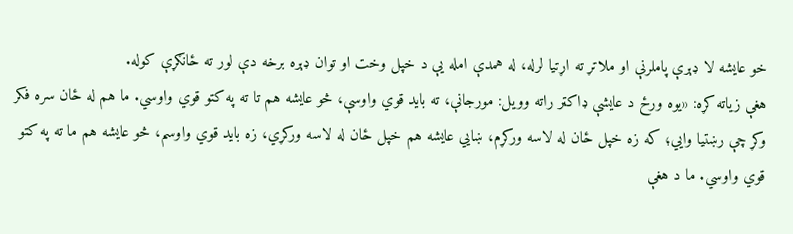خو عایشه لا ډېرې پاملرنې او ملاتړ ته اړتیا لرله، له همدې امله یې د خپل وخت او توان ډېره برخه دې لور ته ځانګړې کوله.
هغې زیاته کړه: «یوه ورځ د عایشې ډاکټر راته وویل: مورجانې، ته باید قوي واوسې، څو عایشه هم تا ته په کتو قوي واوسي. ما هم له ځان سره فکر وکړ چې رښتیا وايي؛ که زه خپل ځان له لاسه ورکړم، ښايي عایشه هم خپل ځان له لاسه ورکړي، زه باید قوي واوسم، څو عایشه هم ما ته په کتو قوي واوسي. ما د هغې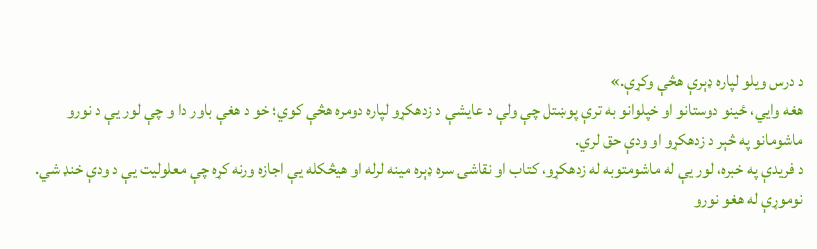د درس ویلو لپاره ډېرې هڅې وکړې.»
هغه وايي، ځینو دوستانو او خپلوانو به ترې پوښتل چې ولې د عایشې د زدهکړو لپاره دومره هڅې کوي؛ خو د هغې باور دا و چې لور یې د نورو ماشومانو په څېر د زدهکړو او ودې حق لري.
د فریدې په خبره، لور یې له ماشومتوبه له زدهکړو، کتاب او نقاشۍ سره ډېره مینه لرله او هیڅکله یې اجازه ورنه کړه چې معلولیت یې د ودې خنډ شي.
نوموړې له هغو نورو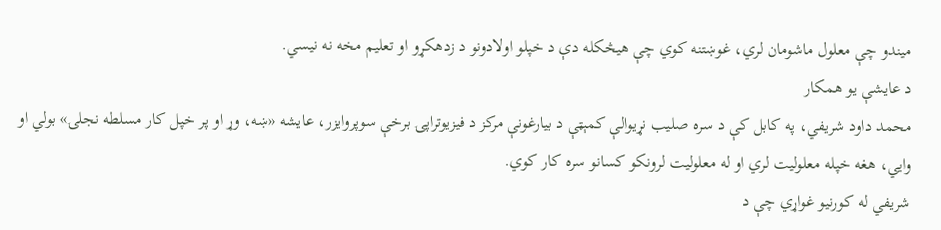میندو چې معلول ماشومان لري، غوښتنه کوي چې هیڅکله دې د خپلو اولادونو د زدهکړو او تعلیم مخه نه نیسي.
د عایشې یو همکار
محمد داود شریفي، په کابل کې د سره صلیب نړیوالې کمېټې د بیارغونې مرکز د فیزیوتراپۍ برخې سوپروایزر، عایشه «ښه، وړ او پر خپل کار مسلطه نجلۍ» بولي او وايي، هغه خپله معلولیت لري او له معلولیت لرونکو کسانو سره کار کوي.
شریفي له کورنیو غواړي چې د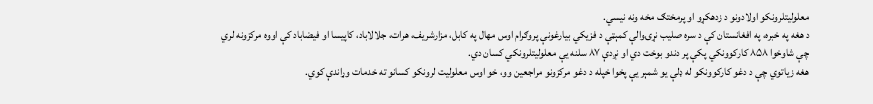معلولیتلرونکو اولادونو د زدهکړو او پرمختګ مخه ونه نیسي.
د هغه په خبره، په افغانستان کې د سره صلیب نړۍوالې کمېټې د فزیکي بیارغونې پروګرام اوس مهال په کابل، مزارشریف، هرات، جلالاباد، کاپیسا او فیضاباد کې اووه مرکزونه لري چې شاوخوا ۸۵۸ کارکوونکي پکې پر دندو بوخت دي او نږدې ۸۷ سلنه یې معلولیتلرونکي کسان دي.
هغه زیاتوي چې د دغو کارکوونکو له ډلې یو شمېر یې پخوا خپله د دغو مرکزونو مراجعین وو، خو اوس معلولیت لرونکو کسانو ته خدمات وړاندې کوي.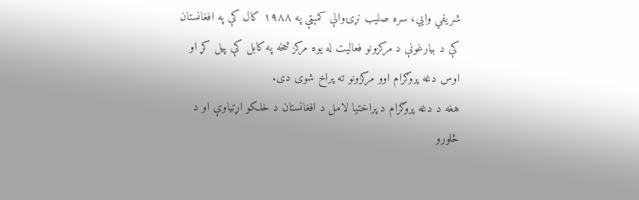شریفي وايي، سره صلیب نړۍوالې کمېټې په ۱۹۸۸ کال کې په افغانستان کې د بیارغونې د مرکزونو فعالیت له یوه مرکز څخه په کابل کې پیل کړ او اوس دغه پروګرام اوو مرکزونو ته پراخ شوی دی.
هغه د دغه پروګرام د پراختیا لامل د افغانستان د خلکو اړتیاوې او د څلورو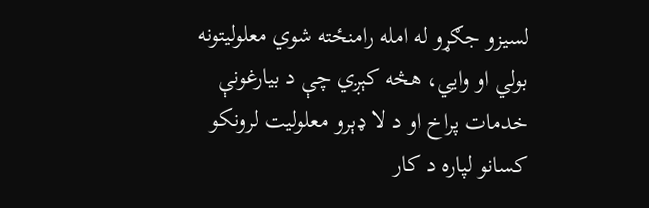لسیزو جګړو له امله رامنځته شوي معلولیتونه بولي او وايي، هڅه کېږي چې د بیارغونې خدمات پراخ او د لا ډېرو معلولیت لرونکو کسانو لپاره د کار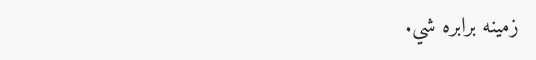زمینه برابره شي.